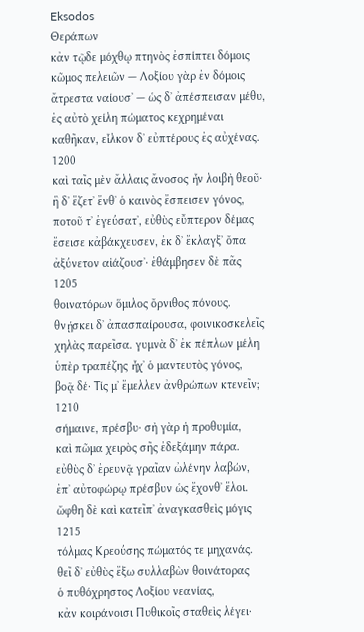Eksodos
Θεράπων
κἀν τῷδε μόχθῳ πτηνὸς ἐσπίπτει δόμοις
κῶμος πελειῶν — Λοξίου γὰρ ἐν δόμοις
ἄτρεστα ναίουσʼ — ὡς δʼ ἀπέσπεισαν μέθυ,
ἐς αὐτὸ χείλη πώματος κεχρημέναι
καθῆκαν, εἷλκον δʼ εὐπτέρους ἐς αὐχένας.
1200
καὶ ταῖς μὲν ἄλλαις ἄνοσος ἦν λοιβὴ θεοῦ·
ἣ δʼ ἕζετʼ ἔνθʼ ὁ καινὸς ἔσπεισεν γόνος,
ποτοῦ τʼ ἐγεύσατʼ, εὐθὺς εὔπτερον δέμας
ἔσεισε κἀβάκχευσεν, ἐκ δʼ ἔκλαγξʼ ὄπα
ἀξύνετον αἰάζουσʼ· ἐθάμβησεν δὲ πᾶς
1205
θοινατόρων ὅμιλος ὄρνιθος πόνους.
θνῄσκει δʼ ἀπασπαίρουσα, φοινικοσκελεῖς
χηλὰς παρεῖσα. γυμνὰ δʼ ἐκ πέπλων μέλη
ὑπὲρ τραπέζης ἧχʼ ὁ μαντευτὸς γόνος,
βοᾷ δέ· Τίς μʼ ἔμελλεν ἀνθρώπων κτενεῖν;
1210
σήμαινε, πρέσβυ· σὴ γὰρ ἡ προθυμία,
καὶ πῶμα χειρὸς σῆς ἐδεξάμην πάρα.
εὐθὺς δʼ ἐρευνᾷ γραῖαν ὠλένην λαβών,
ἐπʼ αὐτοφώρῳ πρέσβυν ὡς ἔχονθʼ ἕλοι.
ὤφθη δὲ καὶ κατεῖπʼ ἀναγκασθεὶς μόγις
1215
τόλμας Κρεούσης πώματός τε μηχανάς.
θεῖ δʼ εὐθὺς ἔξω συλλαβὼν θοινάτορας
ὁ πυθόχρηστος Λοξίου νεανίας,
κἀν κοιράνοισι Πυθικοῖς σταθεὶς λέγει·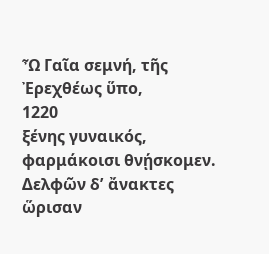Ὦ Γαῖα σεμνή, τῆς Ἐρεχθέως ὕπο,
1220
ξένης γυναικός, φαρμάκοισι θνῄσκομεν.
Δελφῶν δʼ ἄνακτες ὥρισαν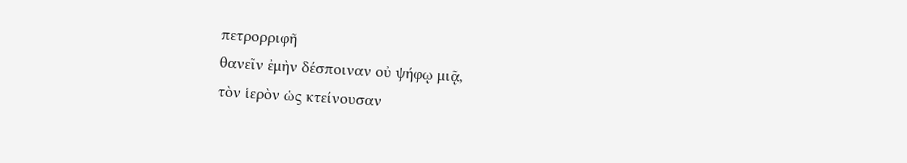πετρορριφῆ
θανεῖν ἐμὴν δέσποιναν οὐ ψήφῳ μιᾷ,
τὸν ἱερὸν ὡς κτείνουσαν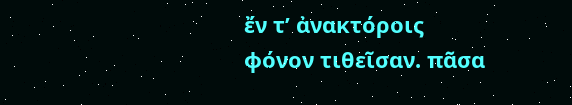ἔν τʼ ἀνακτόροις
φόνον τιθεῖσαν. πᾶσα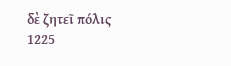δὲ ζητεῖ πόλις
1225